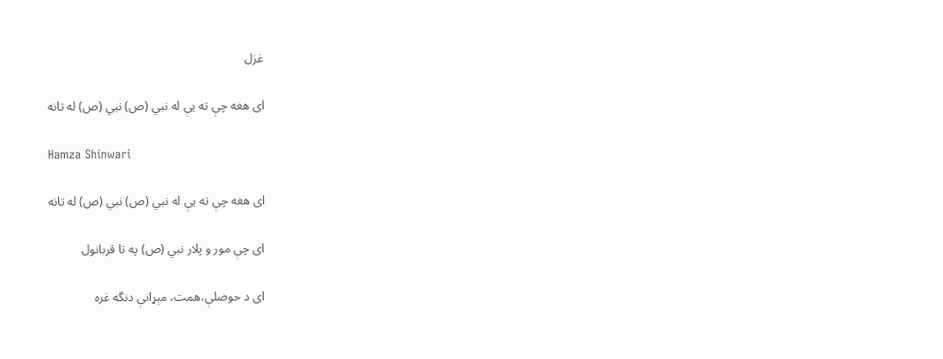غزل

ای هغه چې ته يې له نبي (ص) نبي (ص) له تانه

Hamza Shinwari

ای هغه چې ته يې له نبي (ص) نبي (ص) له تانه

ای چې مور و پلار نبي (ص) په تا قربانول

ای د حوصلې،همت، مېړانې دنگه غره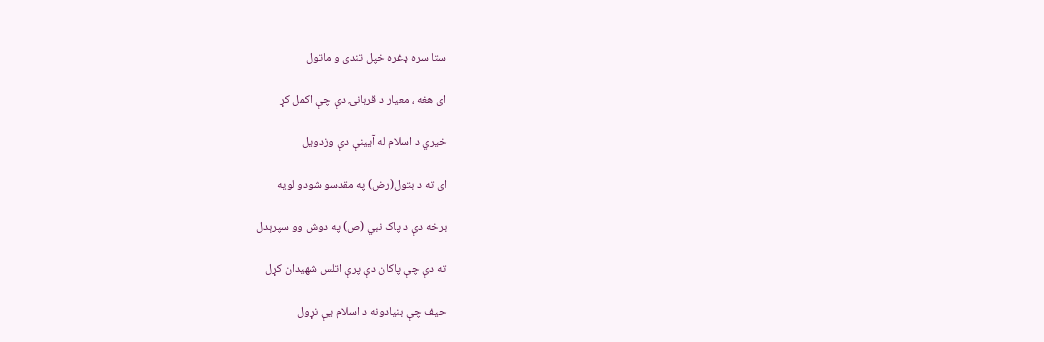ستا سره ډغره خپل تندی و ماتول

ای هغه ، معيار د قربانۍ دې چې اکمل کړ

خيري د اسلام له آيينې دې وزدويل

ای ته د بتول(رض) په مقدسو شودو لويه

برخه دې د پاک نبي (ص) په دوش وو سپرېدل

ته دې چې پاکان دې پرې اتلس شهيدان کړل

حيف چې بنيادونه د اسلام يې نړول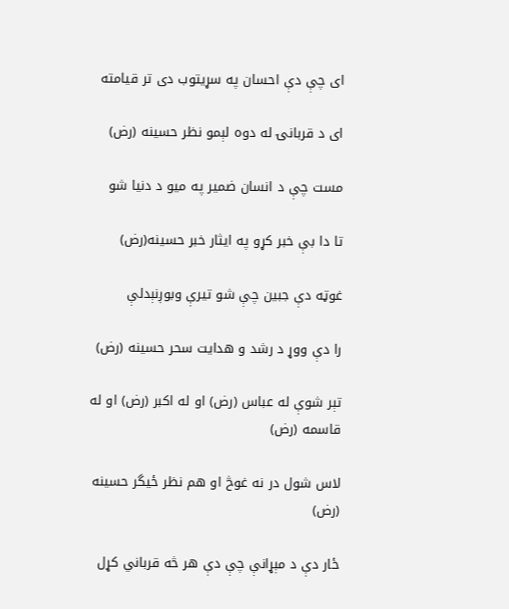ای چې دې احسان په سړيتوب دی تر قيامته

ای د قربانۍ له دوه لېمو نظر حسينه (رض)

مست چې د انسان ضمير په ميو د دنيا شو

تا دا بې خبر کړو په ايثار خبر حسينه(رض)

غوټه دې جبين چې شو تيرې وبوږنېدلې

را دې ووړ د رشد و هدايت سحر حسينه (رض)

تېر شوې له عباس (رض) او له اکبر (رض) او له قاسمه (رض)

لاس شول در نه غوڅ او هم نظر ځيگر حسينه (رض)

ځار دې د مېړانې چې دې هر څه قرباني کړل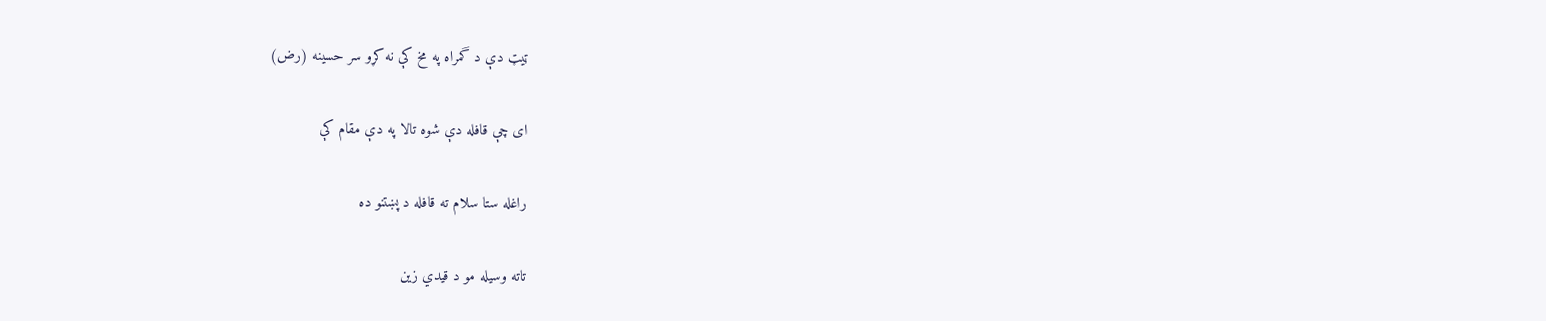ټيټ دې د گمراه په مخ کې نه کړو سر حسينه (رض)

ای چې قافله دې شوه تالا په دې مقام کې

راغله ستا سلام ته قافله د پښتنو ده

تاته وسيله مو د قيدي زين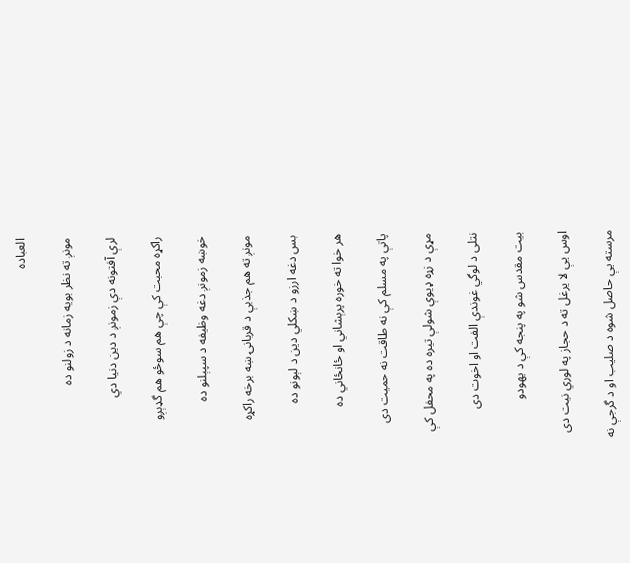العباده

مونږ ته نظر بويه زمانه د زولنو ده

لرې آفتونه دې زمونږ د دين دنيا دي

راکړه محبت کې چې هم سوځو هم گډېږو

خوښه زمونږ دغه وظيفه د سپېلنو ده

مونږ ته هم جذبې د قربانۍ ښه برخه راکړه

بس دغه ارزو د ښکلي دين د لېونو ده

هر خوا ته خوره پرېشاني او ځانځاني ده

پاتې په مسلم کې نه طاقت نه حميت دی

مړې د زړه ډيوې شولې تيره ده په محفل کې

نتلی د لوگي غوندې الفت او اخوت دی

بيت مقدس شو په پنجه کې د يهودو

اوس يې لا يرغل ته د حجاز په لوري نيت دی

مرسته يې حاصل شوه د صليب او د گرجې نه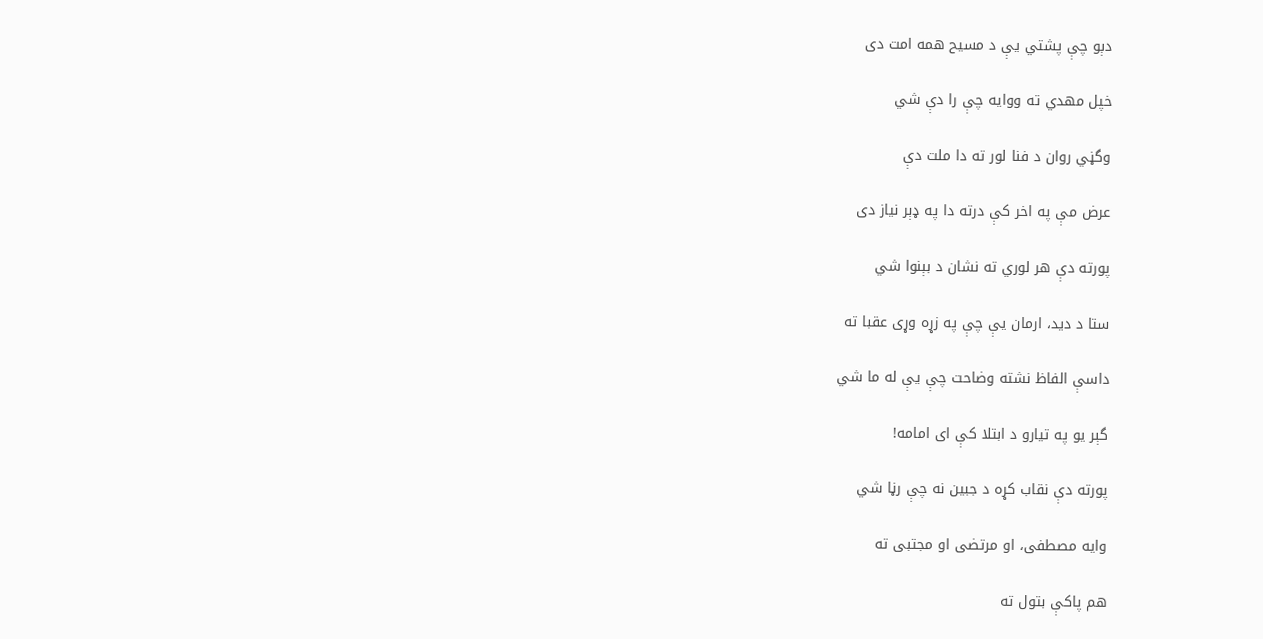دېو چې پشتي يې د مسيح همه امت دی

خپل مهدي ته ووايه چې را دې شي

وگڼي روان د فنا لور ته دا ملت دې

عرض مې په اخر کې درته دا په ډېر نياز دی

پورته دې هر لوري ته نشان د بېنوا شي

ستا د ديد، ارمان يې چې په زړه وړی عقبا ته

داسې الفاظ نشته وضاحت چې يې له ما شي

گېر يو په تيارو د ابتلا کې ای امامه!

پورته دې نقاب کړه د جبين نه چې رڼا شي

وايه مصطفی، او مرتضی او مجتبی ته

هم پاکې بتول ته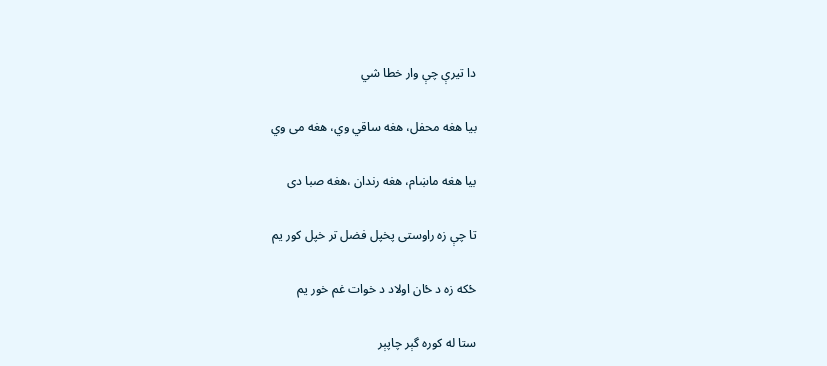دا تيرې چې وار خطا شي

بيا هغه محفل، هغه ساقي وي، هغه می وي

بيا هغه ماښام، هغه رندان ،هغه صبا دی

تا چې زه راوستی پخپل فضل تر خپل کور يم

ځکه زه د ځان اولاد د خوات غم خور يم

ستا له کوره گېر چاپېر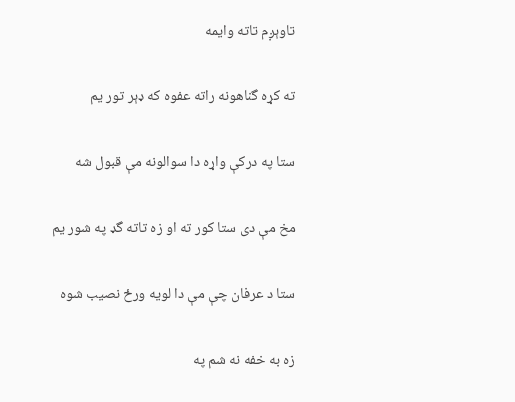تاوېږم تاته وايمه

ته کړه گناهونه راته عفوه که ډېر تور يم

ستا په درکې واړه دا سوالونه مې قبول شه

مخ مې دی ستا کور ته او زه تاته گډ په شور يم

ستا د عرفان چې مې دا لويه ورځ نصيب شوه

زه به خفه نه شم په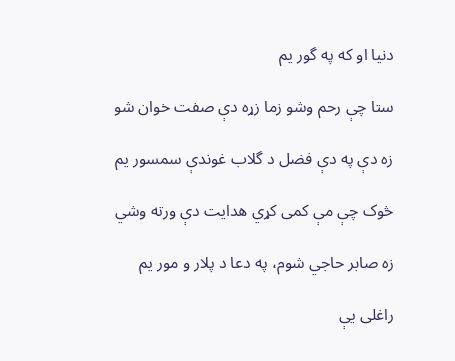دنيا او که په گور يم

ستا چې رحم وشو زما زړه دې صفت خوان شو

زه دې په دې فضل د گلاب غوندې سمسور يم

څوک چې مې کمی کړي هدايت دې ورته وشي

زه صابر حاجي شوم، په دعا د پلار و مور يم

راغلی يې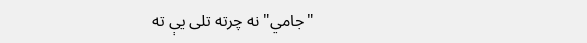"جامي" نه چرته تلی يې ته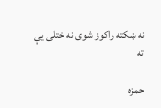نه ښکته راکوز شوی نه ختلی يې ته

حمزه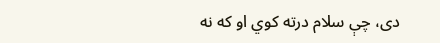دی، چې سلام درته کوي او که نه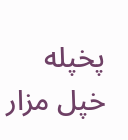پخپله خپل مزار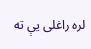لره راغلی يې ته